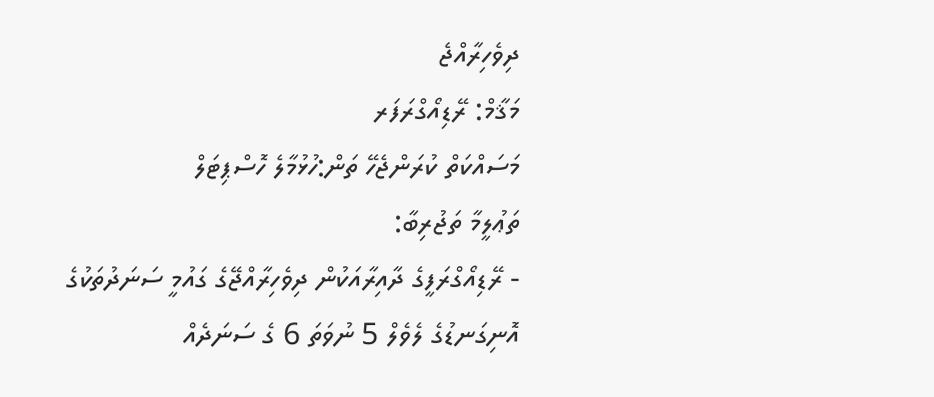ދިވެހިރާއްޖެ
މަޤާމް: ރޭޑިއޯގްރަފަރ
މަސައްކަތް ކުރަންޖެހޭ ތަން:ހުޅުމާލެ ހޮސްޕިޓަލް
ތަޢުލީމާ ތަޖުރިބާ:
- ރޭޑިއޯގްރަފީގެ ދާއިރާއަކުން ދިވެހިރާއްޖޭގެ ގައުމީ ސަނަދުތަކުގެ އޮނިގަނޑުގެ ލެވެލް 5 ނުވަތަ 6 ގެ ސަނަދެއް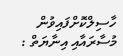ހާސިލްކޮށްފައިވުން
މުސާރައާއި އިނާޔަތް :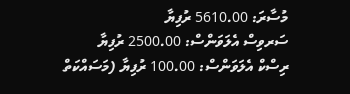މުސާރަ: 5610.00 ރުފިޔާ
ސަރވިސް އެލަވަންސް: 2500.00 ރުފިޔާ
ރިސްކް އެލަވަންސް: 100.00 ރުފިޔާ (މަސައްކަތް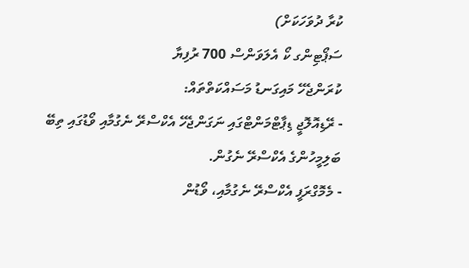ކުރާ ދުވަހަކަށް)
ސަޕޯޓިންގ ކޯ އެލަވަންސް 700 ރުފިޔާ
ކުރަންޖެހޭ މައިގަނޑު މަސައްކަތްތައް:
- ރޭޑިއޮލޮޖީ ޑިޕާޓްމަންޓްގައި ނަގަންޖެހޭ އެކްސްރޭ ނެގުމާއި ވޯޑުގައި ތިބޭ ބަލިމީހުންގެ އެކްސްރޭ ނެގުން.
- މެމޮގްރަފީ އެކްސްރޭ ނެގުމާއި، ވޯޑުން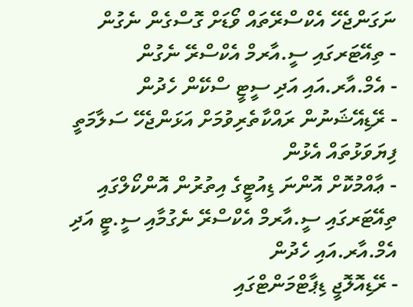ނަގަންޖެހޭ އެކްސްރޭތައް ވޯޑަށް ގޮސްގެން ނެގުން
- ތިއޭޓަރގައި ސީ.އާރމް އެކްސްރޭ ނެގުން
- އެމް.އާރ.އައި އަދި ސީޓީ ސްކޭން ހެދުން
- ރޭޑިއޭޝަނުން ރައްކާތެރިވުމަށް އަޅަންޖެހޭ ސަލާމަތީ ފިޔަވަޅުތައް އެޅުން
- ޢާއްމުކޮށް އޮންނަ ޑިއުޓީގެ އިތުރުން އޮންކޯލްގައި ތިއޭޓަރގައި ސީ.އާރމް އެކްސްރޭ ނެގުމާއި ސީ.ޓީ އަދި އެމް.އާރ.އައި ހެދުން
- ރޭޑިއޮލޮޖީ ޑިޕާޓްމަންޓްގައި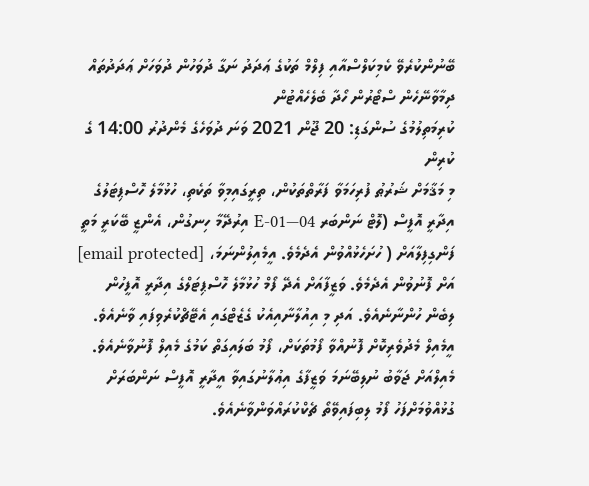ބޭނުންކުރެވޭ ކެމިކަލްސްއާއި ފިލްމް ތަކުގެ ޢަދަދު ނަގާ ދުވަހުން ދުވަހަށް ޢަދަދުތައް ދިމާވާނޭހެން ސްޓޯރުން ހޯދާ ބެލެހެއްޓުން
ކުރިމަތިލުމުގެ ސުންގަޑި: 20 ޖޫން 2021 ވަނަ ދުވަހެގެ މެންދުރު 14:00 ގެ ކުރިން
މި މަޤާމަށް ޝަރުޠު ފުރިހަމަވާ ފަރާތްތަކުން، ތިރީގައިމިވާ ތަކެތި، ހުޅުމާލެ ހޮސްޕިޓަލުގެ އިދާރީ އޮފީސް (ލޮޓް ނަންބަރ E-01—04 އިރުދޭމާ ހިނގުން، އެންޒީ ބޭކަރީ މަތީ ފަންގިފިލާއަށް ( ހުށަހެޅުއްވުން އެދެމެވެ. އީމެއިލުންނަމަ، [email protected] އަށް ފޮނުވުން އެދެމެވެ. ވަޒީފާއަށް އެދޭ ފޯމް ހުޅުމާލެ ހޮސްޕިޓަލްގެ އިދާރީ އޮފީހުން ލިބެން ހުންނާނެއެވެ. އަދި މި އިއުލާނާއިއެކު ގެޒެޓްގައި އެޓޭޗްކުރެވިފައި ވާނެއެވެ. އީމެއިލް މެދުވެރިކޮށް ފޮނުއްވާ ފޯމުތަކަށް، ފޯމު ބަލައިގަތް ކަމުގެ މެއިލް ފޮނުވާނެއެވެ. މެއިލްއަށް ޖަވާބު ނުލިބޭނަމަ ވަޒީފާގެ އިޢުލާނުގައިވާ އީދާރީ އޮފީސް ނަންބަރަށް ގުޅުއްވުމަށްފަހު ފޯމު ލިބިފައިވޭތޯ ޗެކްކުރައްވަންވާނެއެވެ.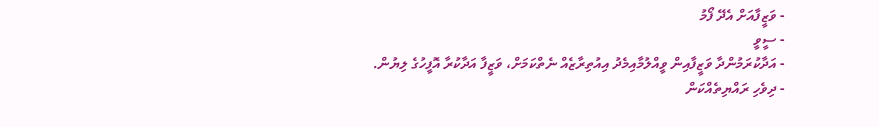- ވަޒީފާއަށް އެދޭ ފޯމު
- ސީވީ
- އަދާކުރަމުންދާ ވަޒީފާއިން ވީއްލުމާއިމެދު އިއުތިރާޒެއް ނެތްކަމަށް، ވަޒީފާ އަދާކުރާ އޮފީހުގެ ލިޔުން.
- ދިވެހި ރައްޔިތެއްކަން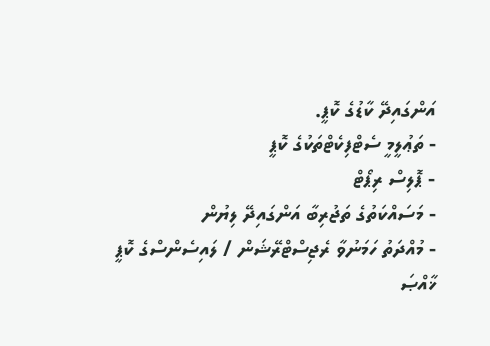އަންގައިދޭ ކާޑުގެ ކޮޕީ.
- ތަޢުލީމީ ސެޓްފިކެޓްތަކުގެ ކޮޕީ
- ޕޮލިސް ރިޕޯޓް
- މަސައްކަތުގެ ތަޖުރިބާ އަންގައިދޭ ލިޔުން
- މުއްދަތު ހަމަނުވާ ރެޖިސްޓްރޭޝަން / ލައިސެންސްގެ ކޮޕީ
ޚާއްޞަ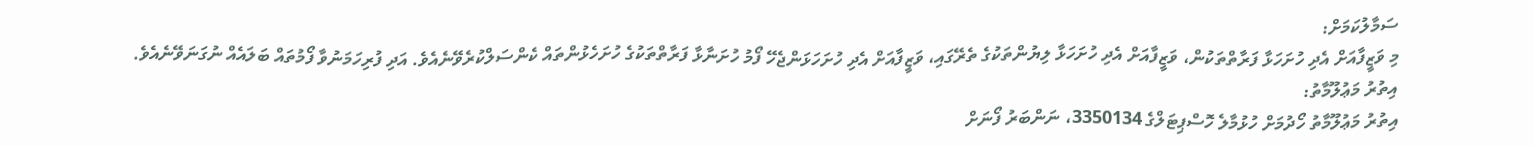ސަމާލުކަމަށް:
މި ވަޒީފާއަށް އެދި ހުށަހަޅާ ފަރާތްތަކުން، ވަޒީފާއަށް އެދި ހުށަހަޅާ ލިޔުންތަކުގެ ތެރޭގައި، ވަޒީފާއަށް އެދި ހުށަހަޅަންޖެހޭ ފޯމު ހުށަނާޅާ ފަރާތްތަކުގެ ހުށަހެޅުންތައް ކެންސަލްކުރެވޭނެއެވެ. އަދި ފުރިހަމަނުވާ ފޯމުތައް ބަލައެއް ނުގަނަވޭނެއެވެ.
އިތުރު މަޢުލޫމާތު:
އިތުރު މަޢުލޫމާތު ހޯދުމަށް ހުޅުމާލެ ހޮސްޕިޓަލްގެ 3350134، ނަންބަރު ފޯނަށް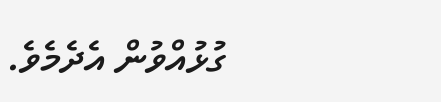ގުޅުއްވުން އެދެމެވެ.